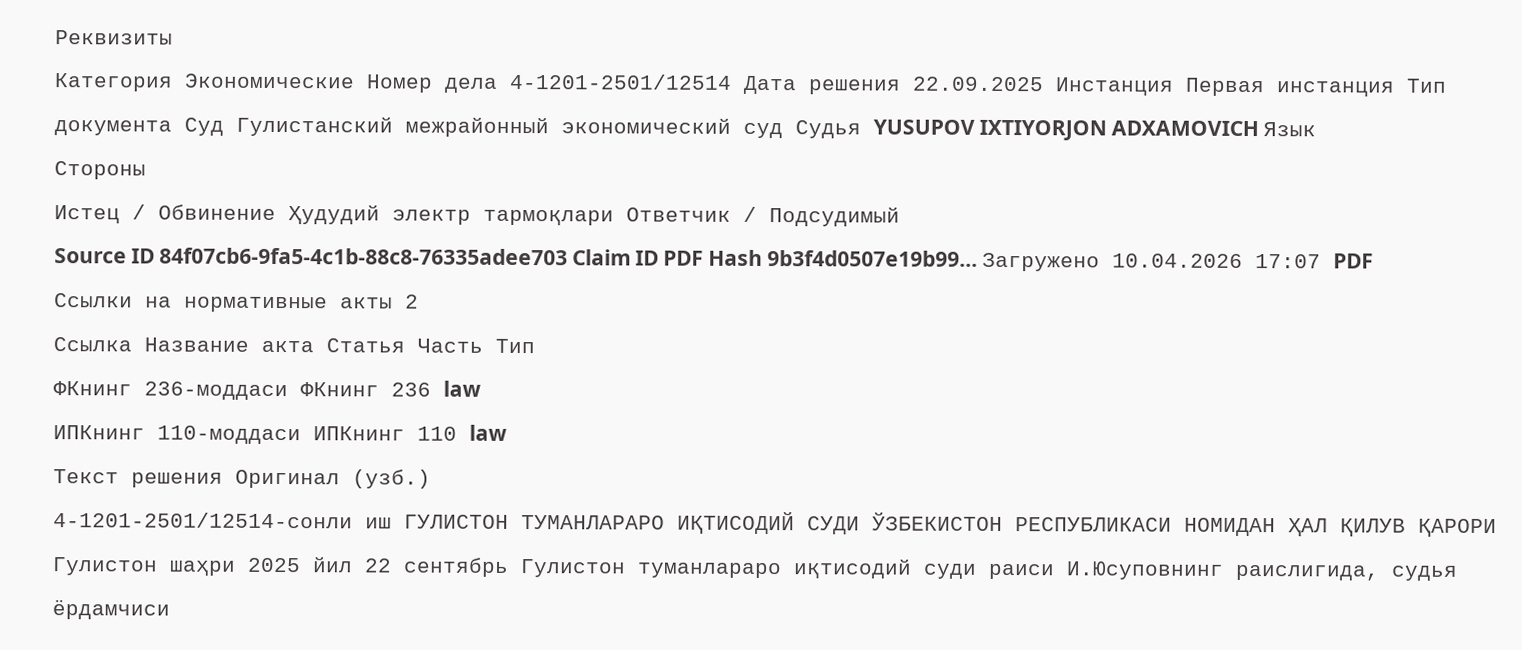Реквизиты
Категория Экономические Номер дела 4-1201-2501/12514 Дата решения 22.09.2025 Инстанция Первая инстанция Тип документа Суд Гулистанский межрайонный экономический суд Судья YUSUPOV IXTIYORJON ADXAMOVICH Язык
Стороны
Истец / Обвинение Ҳудудий электр тармоқлари Ответчик / Подсудимый
Source ID 84f07cb6-9fa5-4c1b-88c8-76335adee703 Claim ID PDF Hash 9b3f4d0507e19b99... Загружено 10.04.2026 17:07 PDF
Ссылки на нормативные акты 2
Ссылка Название акта Статья Часть Тип
ФКнинг 236-моддаси ФКнинг 236 law
ИПКнинг 110-моддаси ИПКнинг 110 law
Текст решения Оригинал (узб.)
4-1201-2501/12514-сонли иш ГУЛИСТОН ТУМАНЛАРАРО ИҚТИСОДИЙ СУДИ ЎЗБЕКИСТОН РЕСПУБЛИКАСИ НОМИДАН ҲАЛ ҚИЛУВ ҚАРОРИ Гулистон шаҳри 2025 йил 22 сентябрь Гулистон туманлараро иқтисодий суди раиси И.Юсуповнинг раислигида, судья ёрдамчиси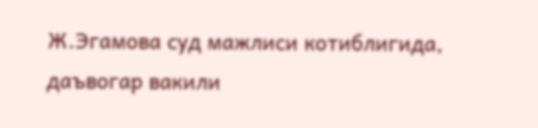Ж.Эгамова суд мажлиси котиблигида, даъвогар вакили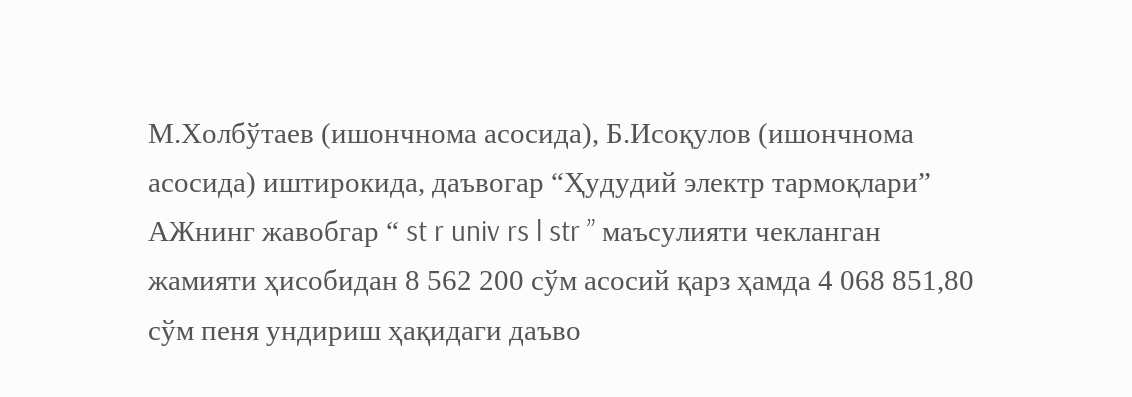М.Холбўтаев (ишончнома асосида), Б.Исоқулов (ишончнома асосида) иштирокида, даъвогар “Ҳудудий электр тармоқлари” АЖнинг жавобгар “ st r univ rs l str ” маъсулияти чекланган жамияти ҳисобидан 8 562 200 сўм асосий қарз ҳамда 4 068 851,80 сўм пеня ундириш ҳақидаги даъво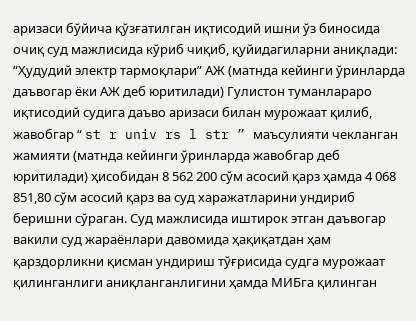аризаси бўйича қўзғатилган иқтисодий ишни ўз биносида очиқ суд мажлисида кўриб чиқиб, қуйидагиларни аниқлади: “Ҳудудий электр тармоқлари” АЖ (матнда кейинги ўринларда даъвогар ёки АЖ деб юритилади) Гулистон туманлараро иқтисодий судига даъво аризаси билан мурожаат қилиб, жавобгар “ st r univ rs l str ” маъсулияти чекланган жамияти (матнда кейинги ўринларда жавобгар деб юритилади) ҳисобидан 8 562 200 сўм асосий қарз ҳамда 4 068 851,80 сўм асосий қарз ва суд харажатларини ундириб беришни сўраган. Суд мажлисида иштирок этган даъвогар вакили суд жараёнлари давомида ҳақиқатдан ҳам қарздорликни қисман ундириш тўғрисида судга мурожаат қилинганлиги аниқланганлигини ҳамда МИБга қилинган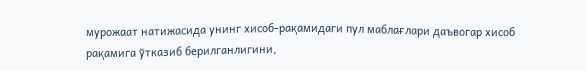мурожаат натижасида унинг хисоб-рақамидаги пул маблағлари даъвогар хисоб рақамига ўтказиб берилганлигини,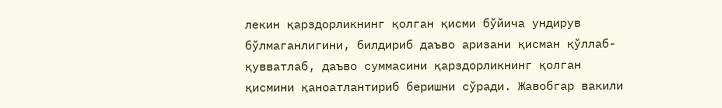лекин қарздорликнинг қолган қисми бўйича ундирув бўлмаганлигини, билдириб даъво аризани қисман қўллаб-қувватлаб, даъво суммасини қарздорликнинг қолган қисмини қаноатлантириб беришни сўради. Жавобгар вакили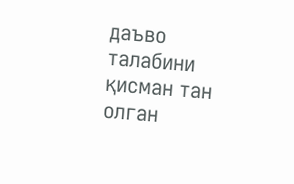даъво талабини қисман тан олган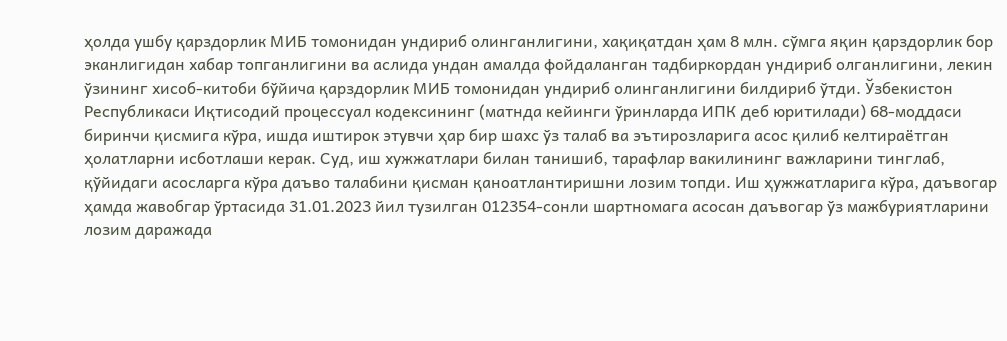ҳолда ушбу қарздорлик МИБ томонидан ундириб олинганлигини, хақиқатдан ҳам 8 млн. сўмга яқин қарздорлик бор эканлигидан хабар топганлигини ва аслида ундан амалда фойдаланган тадбиркордан ундириб олганлигини, лекин ўзининг хисоб-китоби бўйича қарздорлик МИБ томонидан ундириб олинганлигини билдириб ўтди. Ўзбекистон Республикаси Иқтисодий процессуал кодексининг (матнда кейинги ўринларда ИПК деб юритилади) 68-моддаси биринчи қисмига кўра, ишда иштирок этувчи ҳар бир шахс ўз талаб ва эътирозларига асос қилиб келтираётган ҳолатларни исботлаши керак. Суд, иш хужжатлари билан танишиб, тарафлар вакилининг важларини тинглаб, қўйидаги асосларга кўра даъво талабини қисман қаноатлантиришни лозим топди. Иш ҳужжатларига кўра, даъвогар ҳамда жавобгар ўртасида 31.01.2023 йил тузилган 012354-сонли шартномага асосан даъвогар ўз мажбуриятларини лозим даражада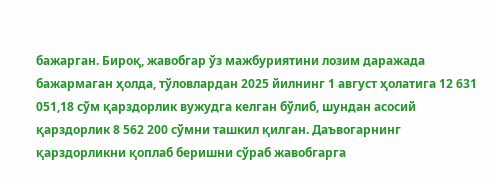бажарган. Бироқ, жавобгар ўз мажбуриятини лозим даражада бажармаган ҳолда, тўловлардан 2025 йилнинг 1 август ҳолатига 12 631 051,18 сўм қарздорлик вужудга келган бўлиб, шундан асосий қарздорлик 8 562 200 сўмни ташкил қилган. Даъвогарнинг қарздорликни қоплаб беришни сўраб жавобгарга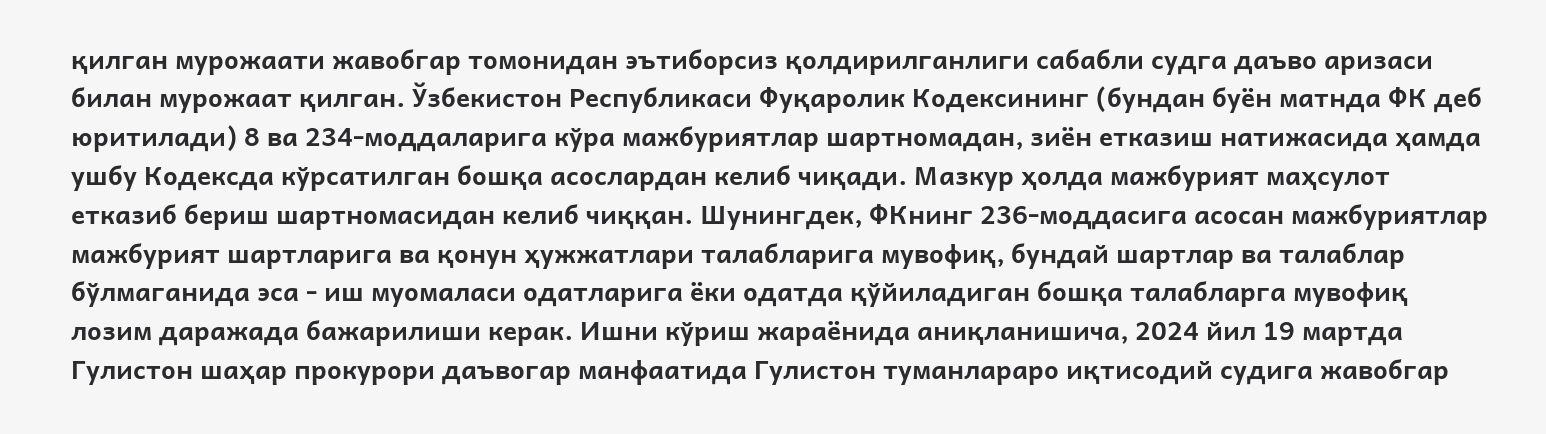қилган мурожаати жавобгар томонидан эътиборсиз қолдирилганлиги сабабли судга даъво аризаси билан мурожаат қилган. Ўзбекистон Республикаси Фуқаролик Кодексининг (бундан буён матнда ФК деб юритилади) 8 ва 234-моддаларига кўра мажбуриятлар шартномадан, зиён етказиш натижасида ҳамда ушбу Кодексда кўрсатилган бошқа асослардан келиб чиқади. Мазкур ҳолда мажбурият маҳсулот етказиб бериш шартномасидан келиб чиққан. Шунингдек, ФКнинг 236-моддасига асосан мажбуриятлар мажбурият шартларига ва қонун ҳужжатлари талабларига мувофиқ, бундай шартлар ва талаблар бўлмаганида эса - иш муомаласи одатларига ёки одатда қўйиладиган бошқа талабларга мувофиқ лозим даражада бажарилиши керак. Ишни кўриш жараёнида аниқланишича, 2024 йил 19 мартда Гулистон шаҳар прокурори даъвогар манфаатида Гулистон туманлараро иқтисодий судига жавобгар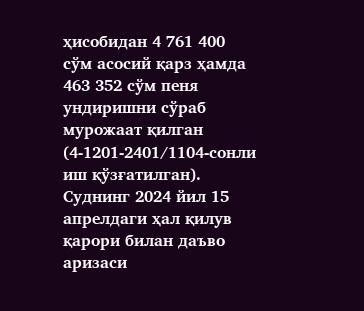ҳисобидан 4 761 400 сўм асосий қарз ҳамда 463 352 сўм пеня ундиришни сўраб мурожаат қилган (4-1201-2401/1104-сонли иш қўзғатилган). Суднинг 2024 йил 15 апрелдаги ҳал қилув қарори билан даъво аризаси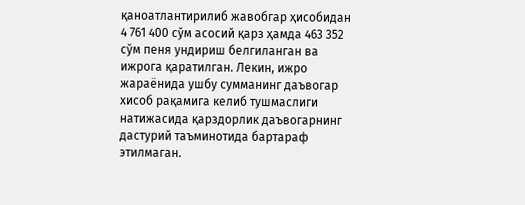қаноатлантирилиб жавобгар ҳисобидан 4 761 400 сўм асосий қарз ҳамда 463 352 сўм пеня ундириш белгиланган ва ижрога қаратилган. Лекин, ижро жараёнида ушбу сумманинг даъвогар хисоб рақамига келиб тушмаслиги натижасида қарздорлик даъвогарнинг дастурий таъминотида бартараф этилмаган.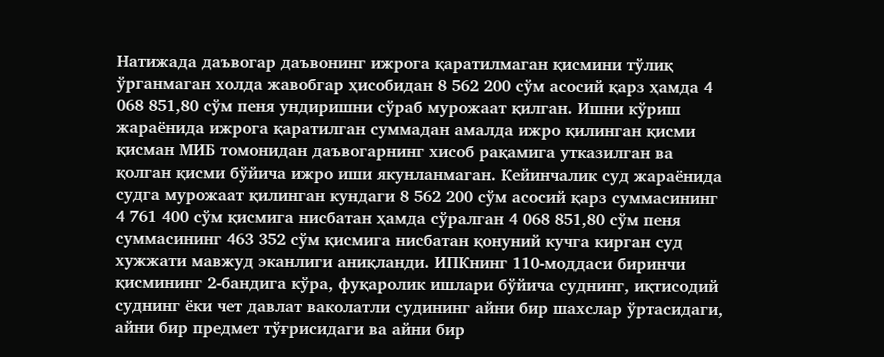Натижада даъвогар даъвонинг ижрога қаратилмаган қисмини тўлиқ ўрганмаган холда жавобгар ҳисобидан 8 562 200 сўм асосий қарз ҳамда 4 068 851,80 сўм пеня ундиришни сўраб мурожаат қилган. Ишни кўриш жараёнида ижрога қаратилган суммадан амалда ижро қилинган қисми қисман МИБ томонидан даъвогарнинг хисоб рақамига утказилган ва қолган қисми бўйича ижро иши якунланмаган. Кейинчалик суд жараёнида судга мурожаат қилинган кундаги 8 562 200 сўм асосий қарз суммасининг 4 761 400 сўм қисмига нисбатан ҳамда сўралган 4 068 851,80 сўм пеня суммасининг 463 352 сўм қисмига нисбатан қонуний кучга кирган суд хужжати мавжуд эканлиги аниқланди. ИПКнинг 110-моддаси биринчи қисмининг 2-бандига кўра, фуқаролик ишлари бўйича суднинг, иқтисодий суднинг ёки чет давлат ваколатли судининг айни бир шахслар ўртасидаги, айни бир предмет тўғрисидаги ва айни бир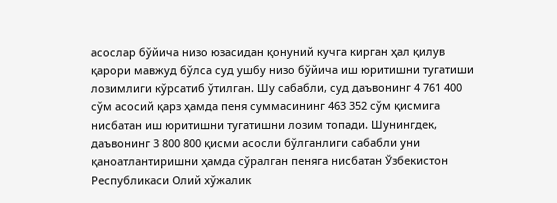асослар бўйича низо юзасидан қонуний кучга кирган ҳал қилув қарори мавжуд бўлса суд ушбу низо бўйича иш юритишни тугатиши лозимлиги кўрсатиб ўтилган. Шу сабабли, суд даъвонинг 4 761 400 сўм асосий қарз ҳамда пеня суммасининг 463 352 сўм қисмига нисбатан иш юритишни тугатишни лозим топади. Шунингдек, даъвонинг 3 800 800 қисми асосли бўлганлиги сабабли уни қаноатлантиришни ҳамда сўралган пеняга нисбатан Ўзбекистон Республикаси Олий хўжалик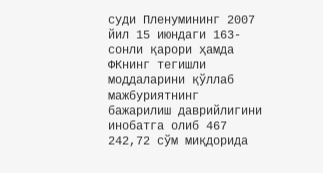суди Пленумининг 2007 йил 15 июндаги 163- сонли қарори ҳамда ФКнинг тегишли моддаларини қўллаб мажбуриятнинг бажарилиш даврийлигини инобатга олиб 467 242,72 сўм миқдорида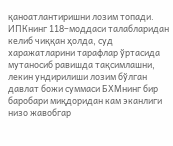қаноатлантиришни лозим топади. ИПКнинг 118–моддаси талабларидан келиб чиққан ҳолда, суд харажатларини тарафлар ўртасида мутаносиб равишда тақсимлашни, лекин ундирилиши лозим бўлган давлат божи суммаси БХМнинг бир баробари миқдоридан кам эканлиги низо жавобгар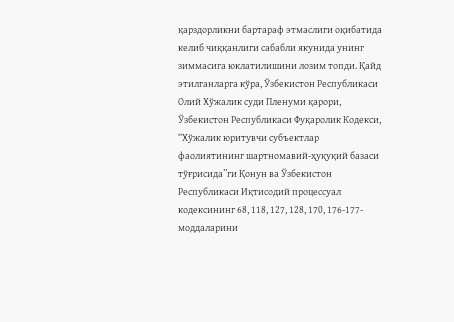қарздорликни бартараф этмаслиги оқибатида келиб чиққанлиги сабабли якунида унинг зиммасига юклатилишини лозим топди. Қайд этилганларга кўра, Ўзбекистон Республикаси Олий Хўжалик суди Пленуми қарори, Ўзбекистон Республикаси Фуқаролик Кодекси, “Хўжалик юритувчи субъектлар фаолиятининг шартномавий-ҳуқуқий базаси тўғрисида”ги Қонун ва Ўзбекистон Республикаси Иқтисодий процессуал кодексининг 68, 118, 127, 128, 170, 176-177-моддаларини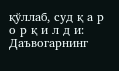қўллаб, суд қ а р о р қ и л д и: Даъвогарнинг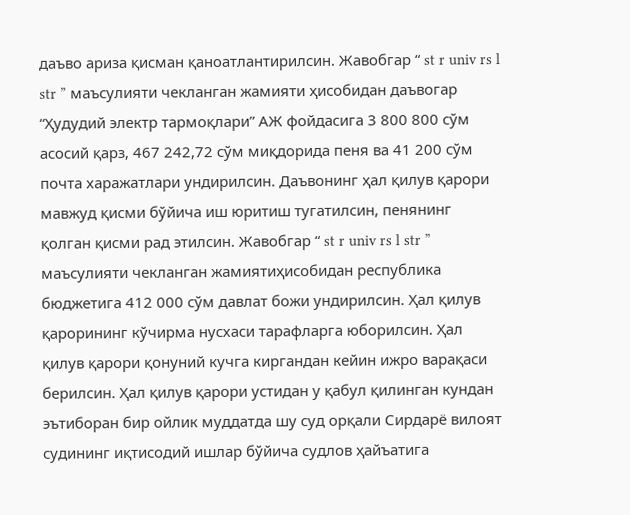даъво ариза қисман қаноатлантирилсин. Жавобгар “ st r univ rs l str ” маъсулияти чекланган жамияти ҳисобидан даъвогар “Ҳудудий электр тармоқлари” АЖ фойдасига 3 800 800 сўм асосий қарз, 467 242,72 сўм миқдорида пеня ва 41 200 сўм почта харажатлари ундирилсин. Даъвонинг ҳал қилув қарори мавжуд қисми бўйича иш юритиш тугатилсин, пенянинг қолган қисми рад этилсин. Жавобгар “ st r univ rs l str ” маъсулияти чекланган жамиятиҳисобидан республика бюджетига 412 000 сўм давлат божи ундирилсин. Ҳал қилув қарорининг кўчирма нусхаси тарафларга юборилсин. Ҳал қилув қарори қонуний кучга киргандан кейин ижро варақаси берилсин. Ҳал қилув қарори устидан у қабул қилинган кундан эътиборан бир ойлик муддатда шу суд орқали Сирдарё вилоят судининг иқтисодий ишлар бўйича судлов ҳайъатига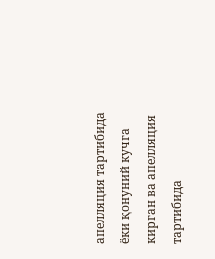апелляция тартибида ёки қонуний кучга кирган ва апелляция тартибида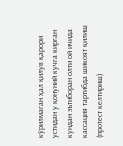кўрилмаган ҳал қилув қарори устидан у қонуний кучга кирган кундан эътиборан олти ой ичида кассация тартибда шикоят қилиш (протест келтириш)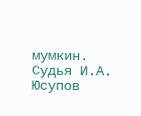мумкин. Судья И.А. Юсупов